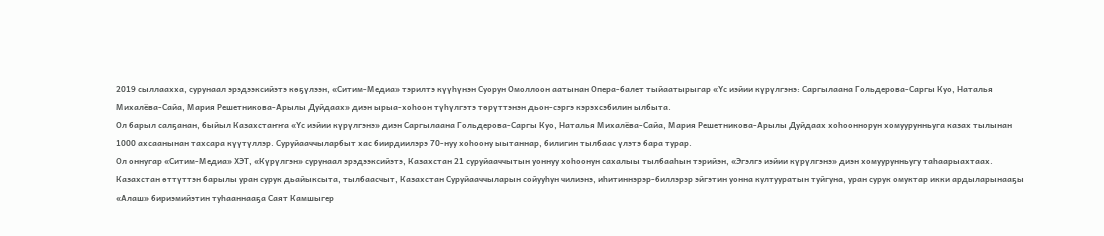2019 сыллаахха, сурунаал эрэдээксийэтэ көҕүлээн, «Ситим-Медиа» тэрилтэ күүһүнэн Суорун Омоллоон аатынан Опера-балет тыйаатырыгар «Үс иэйии күрүлгэнэ: Саргылаана Гольдерова-Саргы Куо, Наталья Михалёва-Сайа, Мария Решетникова-Арылы Дуйдаах» диэн ырыа-хоһоон түһүлгэтэ төрүттэнэн дьон-сэргэ кэрэхсэбилин ылбыта.
Ол барыл салҕанан, быйыл Казахстаҥҥа «Үс иэйии күрүлгэнэ» диэн Саргылаана Гольдерова-Саргы Куо, Наталья Михалёва-Сайа, Мария Решетникова-Арылы Дуйдаах хоһооннорун хомуурунньуга казах тылынан 1000 ахсаанынан тахсара күүтүллэр. Суруйааччыларбыт хас биирдиилэрэ 70-нуу хоһоону ыытаннар, билигин тылбаас үлэтэ бара турар.
Ол оннугар «Ситим-Медиа» ХЭТ, «Күрүлгэн» сурунаал эрэдээксийэтэ, Казахстан 21 суруйааччытын уоннуу хоһоонун сахалыы тылбааһын тэрийэн, «Эгэлгэ иэйии күрүлгэнэ» диэн хомуурунньугу таһаарыахтаах.
Казахстан өттүттэн барылы уран сурук дьайыксыта, тылбаасчыт, Казахстан Суруйааччыларын сойууһун чилиэнэ, иһитиннэрэр-биллэрэр эйгэтин уонна култууратын туйгуна, уран сурук омуктар икки ардыларынааҕы «Алаш» бириэмийэтин туһааннааҕа Саят Камшыгер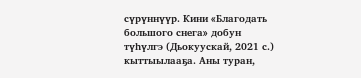сүрүннүүр. Кини «Благодать большого снега» добун түһүлгэ (Дьокуускай, 2021 с.) кыттыылааҕа. Аны туран,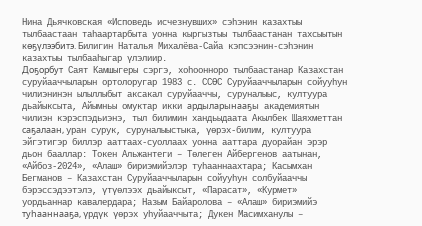Нина Дьячковская «Исповедь исчезнувших» сэһэнин казахтыы тылбаастаан таһаартарбыта уонна кыргызтыы тылбаастанан тахсыытын көҕүлээбитэ. Билигин Наталья Михалёва-Сайа кэпсээнин-сэһэнин казахтыы тылбааһыгар үлэлиир.
Доҕорбут Саят Камшыгеры сэргэ, хоһоонноро тылбаастанар Казахстан суруйааччыларын ортолоругар 1983 с. ССӨС Суруйааччыларын сойууһун чилиэнинэн ылыллыбыт аксакал суруйааччы, суруналыыс, култуура дьайыксыта, Айымньы омуктар икки ардыларынааҕы академиятын чилиэн кэрэспэдьиэнэ, тыл билимин хандьыдаата Акылбек Шаяхметтан саҕалаан, уран сурук, суруналыыстыка, үөрэх-билим, култуура эйгэтигэр биллэр ааттаах-суоллаах уонна ааттара дуорайан эрэр дьон бааллар: Токен Альжантеги – Төлеген Айбергенов аатынан, «Айбоз-2024», «Алаш» бириэмийэлэр туһааннаахтара; Касымхан Бегманов – Казахстан Суруйааччыларын сойууһун солбуйааччы бэрэссэдээтэлэ, үтүөлээх дьайыксыт, «Парасат», «Курмет» уордьаннар кавалердара; Назым Байаролова – «Алаш» бириэмийэ туһааннааҕа, үрдүк үөрэх уһуйааччыта; Дукен Масимханулы –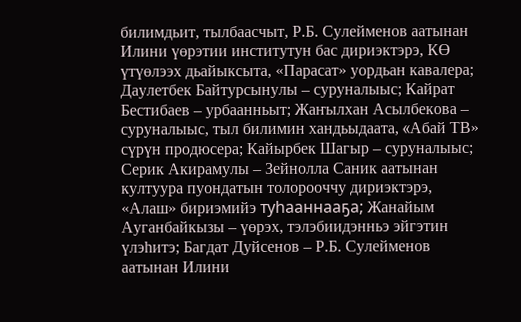билимдьит, тылбаасчыт, Р.Б. Сулейменов аатынан Илини үөрэтии институтун бас дириэктэрэ, КӨ үтүөлээх дьайыксыта, «Парасат» уордьан кавалера; Даулетбек Байтурсынулы – суруналыыс; Кайрат Бестибаев – урбаанньыт; Жаҥылхан Асылбекова – суруналыыс, тыл билимин хандьыдаата, «Aбaй TВ» сүрүн продюсера; Кайырбек Шагыр – суруналыыс; Серик Акирамулы – Зейнолла Саник аатынан култуура пуондатын толорооччу дириэктэрэ, «Алаш» бириэмийэ туһааннааҕа; Жанайым Ауганбайкызы – үөрэх, тэлэбиидэнньэ эйгэтин үлэһитэ; Багдат Дуйсенов – Р.Б. Сулейменов аатынан Илини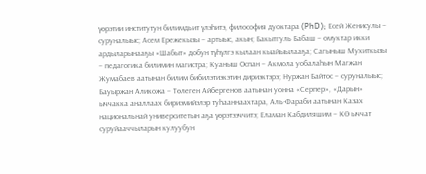үөрэтии институтун билимдьит үлэһитэ, философия дуоктара (PhD); Есей Женисулы – суруналыыс; Асем Ережекызы – артыыс, акын; Бакытгуль Бабаш – омуктар икки ардыларынааҕы «Шабыт» добун түһүлгэ кылаан кыайыылааҕа; Сагыныш Мухиткызы – педагогика билимин магистра; Куаныш Оспан – Акмола уобалаһын Магжан Жумабаев аатынан билим бибилэтиэкэтин дириэктэрэ; Нуржан Байтос – суруналыыс; Бауыржан Аликожа – Төлеген Айбергенов аатынан уонна «Серпер», «Дарын» ыччакка аналлаах бириэмийэлэр туһааннаахтара, Аль-Фараби аатынан Казах национальнай университетын аҕа үөрэтээччитэ; Еламан Кабдиляшим – КӨ ыччат суруйааччыларын кулуубун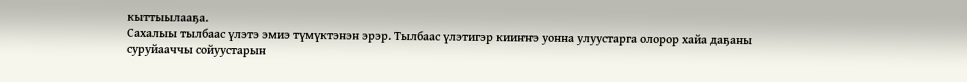кыттыылааҕа.
Сахалыы тылбаас үлэтэ эмиэ түмүктэнэн эрэр. Тылбаас үлэтигэр кииҥҥэ уонна улуустарга олорор хайа даҕаны суруйааччы сойуустарын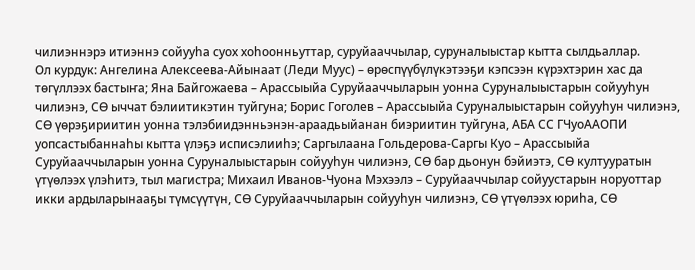чилиэннэрэ итиэннэ сойууһа суох хоһоонньуттар, суруйааччылар, суруналыыстар кытта сылдьаллар.
Ол курдук: Ангелина Алексеева-Айынаат (Леди Муус) – өрөспүүбүлүкэтээҕи кэпсээн күрэхтэрин хас да төгүллээх бастыҥа; Яна Байгожаева – Арассыыйа Суруйааччыларын уонна Суруналыыстарын сойууһун чилиэнэ, СӨ ыччат бэлиитикэтин туйгуна; Борис Гоголев – Арассыыйа Суруналыыстарын сойууһун чилиэнэ, СӨ үөрэҕириитин уонна тэлэбиидэнньэнэн-араадьыйанан биэриитин туйгуна, АБА СС ГЧуоААОПИ уопсастыбаннаһы кытта үлэҕэ исписэлииһэ; Саргылаана Гольдерова-Саргы Куо – Арассыыйа Суруйааччыларын уонна Суруналыыстарын сойууһун чилиэнэ, СӨ бар дьонун бэйиэтэ, СӨ култууратын үтүөлээх үлэһитэ, тыл магистра; Михаил Иванов-Чуона Мэхээлэ – Суруйааччылар сойуустарын норуоттар икки ардыларынааҕы түмсүүтүн, СӨ Суруйааччыларын сойууһун чилиэнэ, СӨ үтүөлээх юриһа, СӨ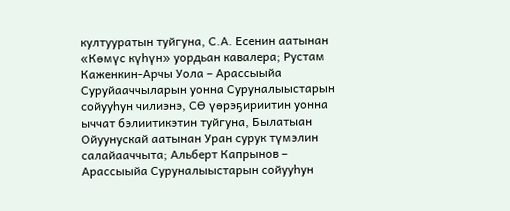култууратын туйгуна, С.А. Есенин аатынан «Көмүс күһүн» уордьан кавалера; Рустам Каженкин-Арчы Уола – Арассыыйа Суруйааччыларын уонна Суруналыыстарын сойууһун чилиэнэ, СӨ үөрэҕириитин уонна ыччат бэлиитикэтин туйгуна, Былатыан Ойуунускай аатынан Уран сурук түмэлин салайааччыта; Альберт Капрынов – Арассыыйа Суруналыыстарын сойууһун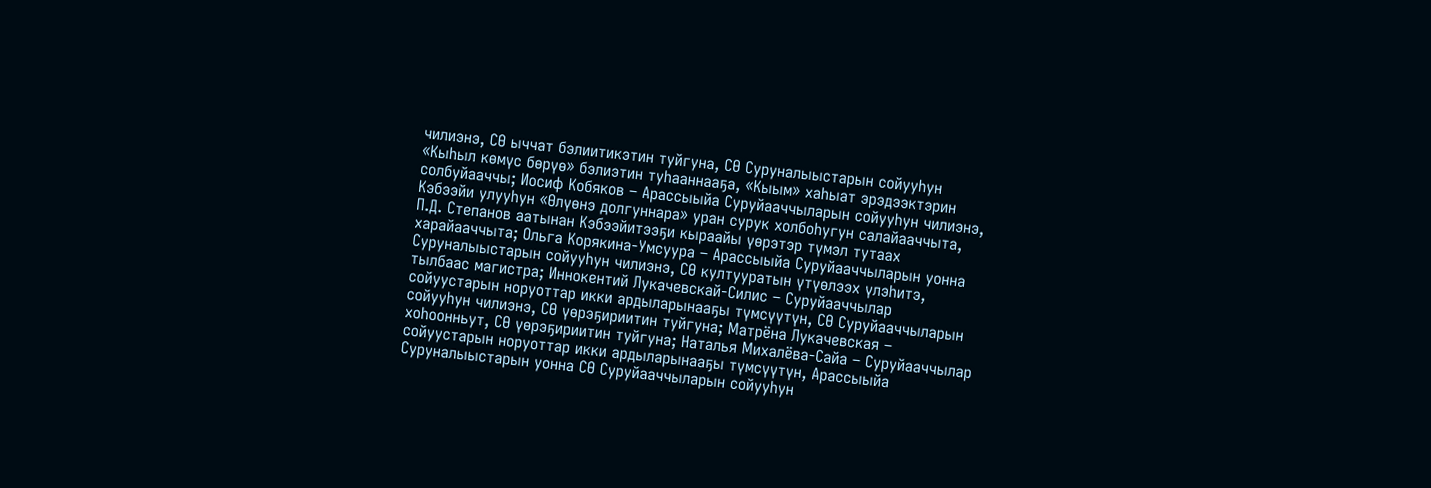чилиэнэ, СӨ ыччат бэлиитикэтин туйгуна, СӨ Суруналыыстарын сойууһун «Кыһыл көмүс бөрүө» бэлиэтин туһааннааҕа, «Кыым» хаһыат эрэдээктэрин солбуйааччы; Иосиф Кобяков – Арассыыйа Суруйааччыларын сойууһун чилиэнэ, Кэбээйи улууһун «Өлүөнэ долгуннара» уран сурук холбоһугун салайааччыта, П.Д. Степанов аатынан Кэбээйитээҕи кыраайы үөрэтэр түмэл тутаах харайааччыта; Ольга Корякина-Умсуура – Арассыыйа Суруйааччыларын уонна Суруналыыстарын сойууһун чилиэнэ, СӨ култууратын үтүөлээх үлэһитэ, тылбаас магистра; Иннокентий Лукачевскай-Силис – Суруйааччылар сойуустарын норуоттар икки ардыларынааҕы түмсүүтүн, СӨ Суруйааччыларын сойууһун чилиэнэ, СӨ үөрэҕириитин туйгуна; Матрёна Лукачевская – хоһоонньут, СӨ үөрэҕириитин туйгуна; Наталья Михалёва-Сайа – Суруйааччылар сойуустарын норуоттар икки ардыларынааҕы түмсүүтүн, Арассыыйа Суруналыыстарын уонна СӨ Суруйааччыларын сойууһун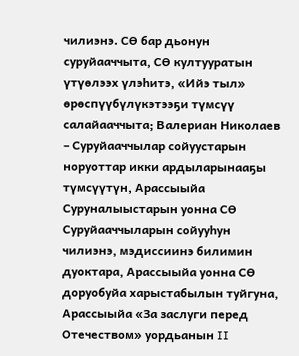чилиэнэ. СӨ бар дьонун суруйааччыта, СӨ култууратын үтүөлээх үлэһитэ, «Ийэ тыл» өрөспүүбүлүкэтээҕи түмсүү салайааччыта; Валериан Николаев – Суруйааччылар сойуустарын норуоттар икки ардыларынааҕы түмсүүтүн, Арассыыйа Суруналыыстарын уонна СӨ Суруйааччыларын сойууһун чилиэнэ, мэдиссиинэ билимин дуоктара, Арассыыйа уонна СӨ доруобуйа харыстабылын туйгуна, Арассыыйа «За заслуги перед Отечеством» уордьанын II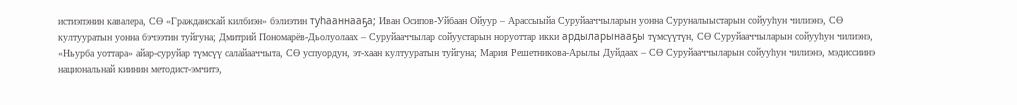истиэпэнин кавалера, СӨ «Гражданскай килбиэн» бэлиэтин туһааннааҕа; Иван Осипов-Уйбаан Ойуур – Арассыыйа Суруйааччыларын уонна Суруналыыстарын сойууһун чилиэнэ, СӨ култууратын уонна бэчээтин туйгуна; Дмитрий Пономарёв-Дьолуолаах – Суруйааччылар сойуустарын норуоттар икки ардыларынааҕы түмсүүтүн, СӨ Суруйааччыларын сойууһун чилиэнэ, «Ньурба уоттара» айар-суруйар түмсүү салайааччыта, СӨ успуордун, эт-хаан култууратын туйгуна; Мария Решетникова-Арылы Дуйдаах – СӨ Суруйааччыларын сойууһун чилиэнэ, мэдиссиинэ национальнай киинин методист-эмчитэ,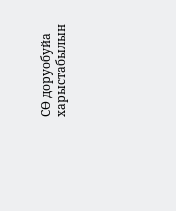СӨ доруобуйа харыстабылын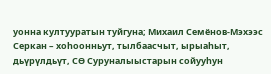уонна култууратын туйгуна; Михаил Семёнов-Мэхээс Серкан – хоһоонньут, тылбаасчыт, ырыаһыт, дьүрүлдьүт, СӨ Суруналыыстарын сойууһун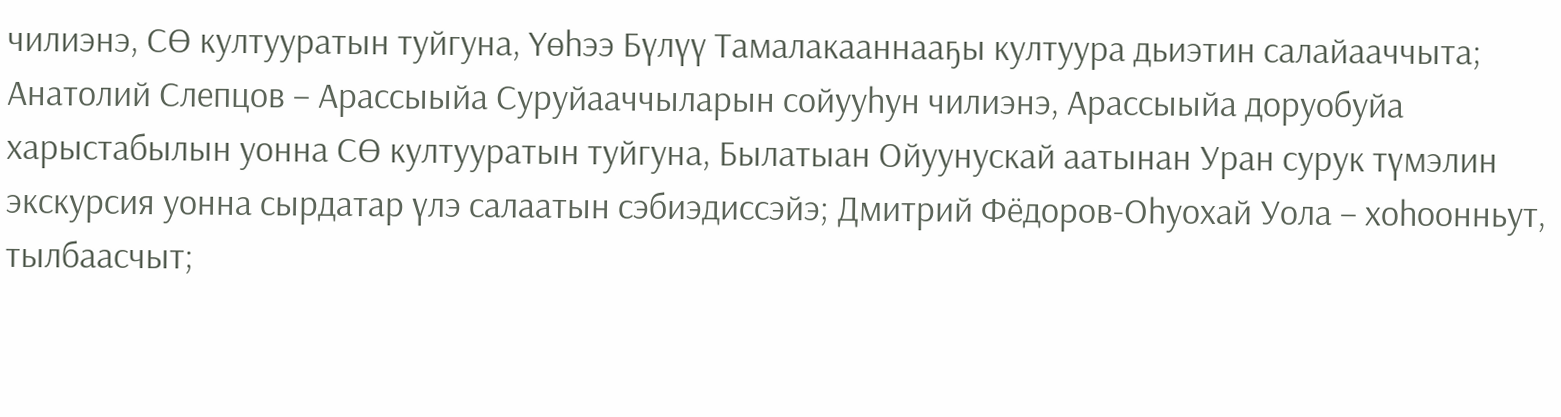чилиэнэ, СӨ култууратын туйгуна, Үөһээ Бүлүү Тамалакааннааҕы култуура дьиэтин салайааччыта; Анатолий Слепцов – Арассыыйа Суруйааччыларын сойууһун чилиэнэ, Арассыыйа доруобуйа харыстабылын уонна СӨ култууратын туйгуна, Былатыан Ойуунускай аатынан Уран сурук түмэлин экскурсия уонна сырдатар үлэ салаатын сэбиэдиссэйэ; Дмитрий Фёдоров-Оһуохай Уола – хоһоонньут, тылбаасчыт;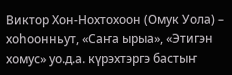Виктор Хон-Нохтохоон (Омук Уола) – хоһоонньут, «Саҥа ырыа», «Этигэн хомус» уо.д.а. күрэхтэргэ бастыҥ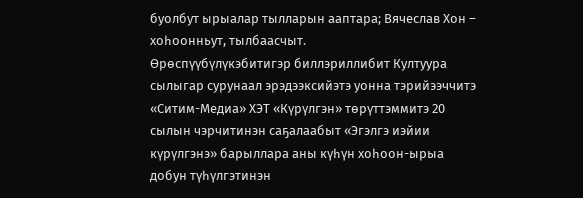буолбут ырыалар тылларын ааптара; Вячеслав Хон – хоһоонньут, тылбаасчыт.
Өрөспүүбүлүкэбитигэр биллэриллибит Култуура сылыгар сурунаал эрэдээксийэтэ уонна тэрийээччитэ «Ситим-Медиа» ХЭТ «Күрүлгэн» төрүттэммитэ 20 сылын чэрчитинэн саҕалаабыт «Эгэлгэ иэйии күрүлгэнэ» барыллара аны күһүн хоһоон-ырыа добун түһүлгэтинэн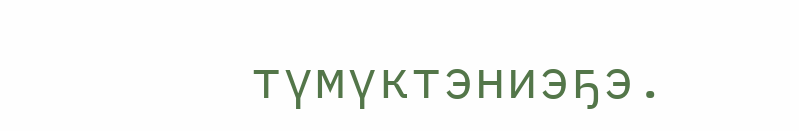түмүктэниэҕэ.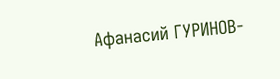Афанасий ГУРИНОВ-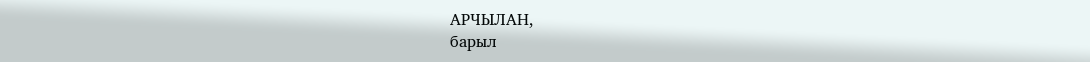АРЧЫЛАН,
барыл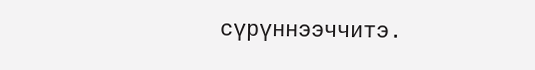сүрүннээччитэ.